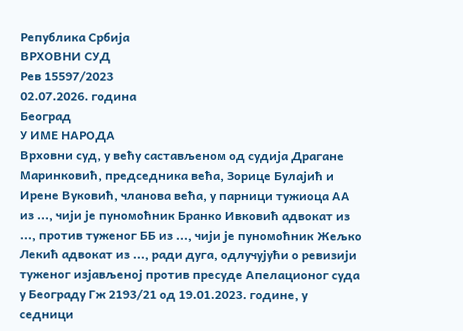Република Србија
ВРХОВНИ СУД
Рев 15597/2023
02.07.2026. година
Београд
У ИМЕ НАРОДА
Врховни суд, у већу састављеном од судија Драгане Маринковић, председника већа, Зорице Булајић и Ирене Вуковић, чланова већа, у парници тужиоца АА из ..., чији је пуномоћник Бранко Ивковић адвокат из ..., против туженог ББ из ..., чији је пуномоћник Жељко Лекић адвокат из ..., ради дуга, одлучујући о ревизији туженог изјављеној против пресуде Апелационог суда у Београду Гж 2193/21 од 19.01.2023. године, у седници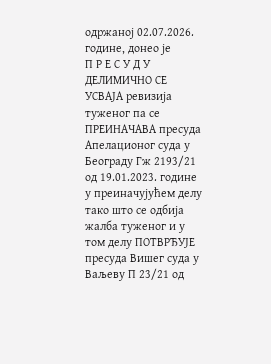одржаној 02.07.2026. године, донео је
П Р Е С У Д У
ДЕЛИМИЧНО СЕ УСВАЈА ревизија туженог па се ПРЕИНАЧАВА пресуда Апелационог суда у Београду Гж 2193/21 од 19.01.2023. године у преиначујућем делу тако што се одбија жалба туженог и у том делу ПОТВРЂУЈЕ пресуда Вишег суда у Ваљеву П 23/21 од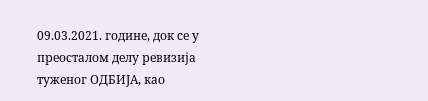09.03.2021. године, док се у преосталом делу ревизија туженог ОДБИЈА, као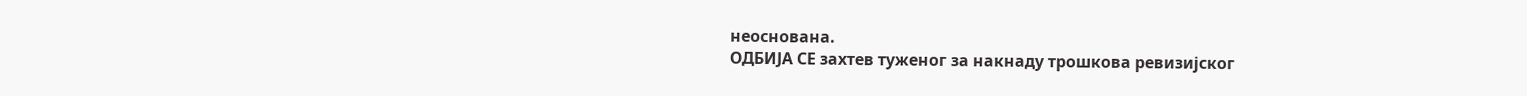неоснована.
ОДБИЈА СЕ захтев туженог за накнаду трошкова ревизијског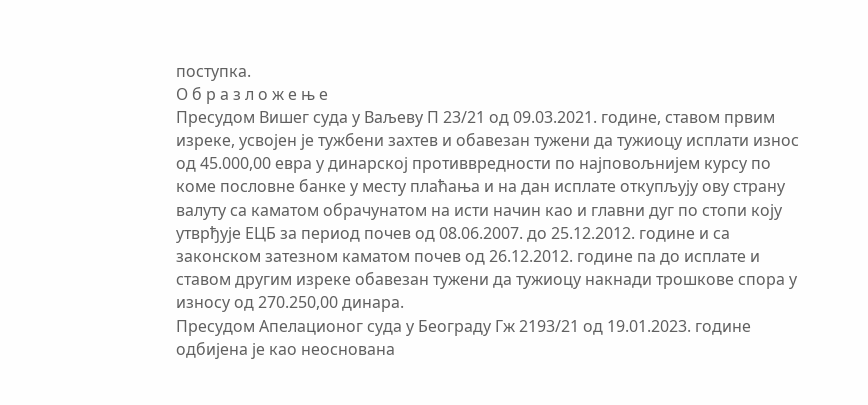поступка.
О б р а з л о ж е њ е
Пресудом Вишег суда у Ваљеву П 23/21 од 09.03.2021. године, ставом првим изреке, усвојен је тужбени захтев и обавезан тужени да тужиоцу исплати износ од 45.000,00 евра у динарској противвредности по најповољнијем курсу по коме пословне банке у месту плаћања и на дан исплате откупљују ову страну валуту са каматом обрачунатом на исти начин као и главни дуг по стопи коју утврђује ЕЦБ за период почев од 08.06.2007. до 25.12.2012. године и са законском затезном каматом почев од 26.12.2012. године па до исплате и ставом другим изреке обавезан тужени да тужиоцу накнади трошкове спора у износу од 270.250,00 динара.
Пресудом Апелационог суда у Београду Гж 2193/21 од 19.01.2023. године одбијена је као неоснована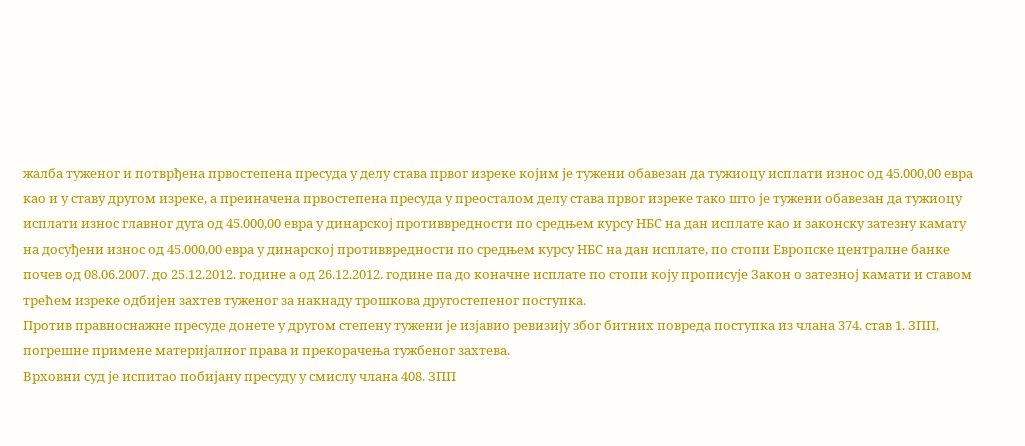жалба туженог и потврђена првостепена пресуда у делу става првог изреке којим је тужени обавезан да тужиоцу исплати износ од 45.000,00 евра као и у ставу другом изреке, а преиначена првостепена пресуда у преосталом делу става првог изреке тако што је тужени обавезан да тужиоцу исплати износ главног дуга од 45.000,00 евра у динарској противвредности по средњем курсу НБС на дан исплате као и законску затезну камату на досуђени износ од 45.000,00 евра у динарској противвредности по средњем курсу НБС на дан исплате, по стопи Европске централне банке почев од 08.06.2007. до 25.12.2012. године а од 26.12.2012. године па до коначне исплате по стопи коју прописује Закон о затезној камати и ставом трећем изреке одбијен захтев туженог за накнаду трошкова другостепеног поступка.
Против правноснажне пресуде донете у другом степену тужени је изјавио ревизију због битних повреда поступка из члана 374. став 1. ЗПП, погрешне примене материјалног права и прекорачења тужбеног захтева.
Врховни суд је испитао побијану пресуду у смислу члана 408. ЗПП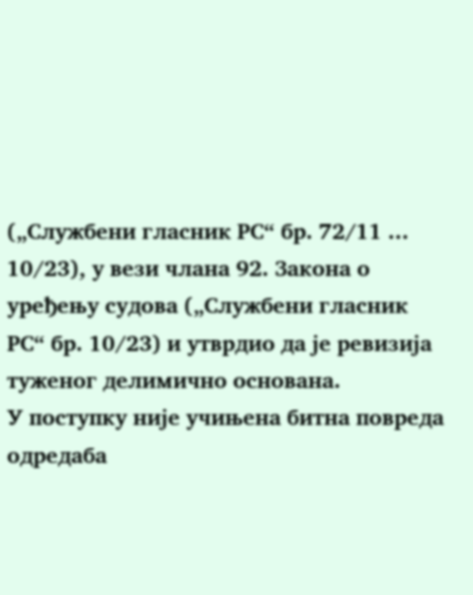(„Службени гласник РС“ бр. 72/11 ... 10/23), у вези члана 92. Закона о уређењу судова („Службени гласник РС“ бр. 10/23) и утврдио да је ревизија туженог делимично основана.
У поступку није учињена битна повреда одредаба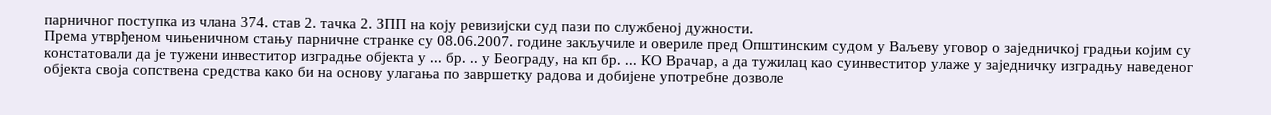парничног поступка из члана 374. став 2. тачка 2. ЗПП на коју ревизијски суд пази по службеној дужности.
Према утврђеном чињеничном стању парничне странке су 08.06.2007. године закључиле и овериле пред Општинским судом у Ваљеву уговор о заједничкој градњи којим су констатовали да је тужени инвеститор изградње објекта у ... бр. .. у Београду, на кп бр. ... КО Врачар, а да тужилац као суинвеститор улаже у заједничку изградњу наведеног објекта своја сопствена средства како би на основу улагања по завршетку радова и добијене употребне дозволе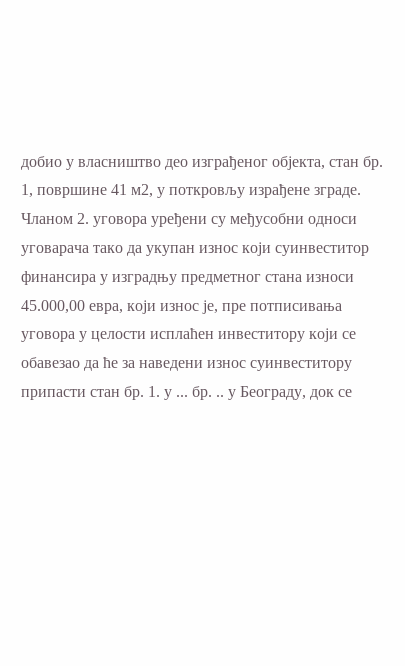добио у власништво део изграђеног објекта, стан бр. 1, површине 41 м2, у поткровљу израђене зграде. Чланом 2. уговора уређени су међусобни односи уговарача тако да укупан износ који суинвеститор финансира у изградњу предметног стана износи 45.000,00 евра, који износ је, пре потписивања уговора у целости исплаћен инвеститору који се обавезао да ће за наведени износ суинвеститору припасти стан бр. 1. у ... бр. .. у Београду, док се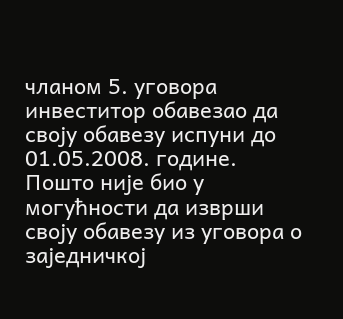чланом 5. уговора инвеститор обавезао да своју обавезу испуни до 01.05.2008. године. Пошто није био у могућности да изврши своју обавезу из уговора о заједничкој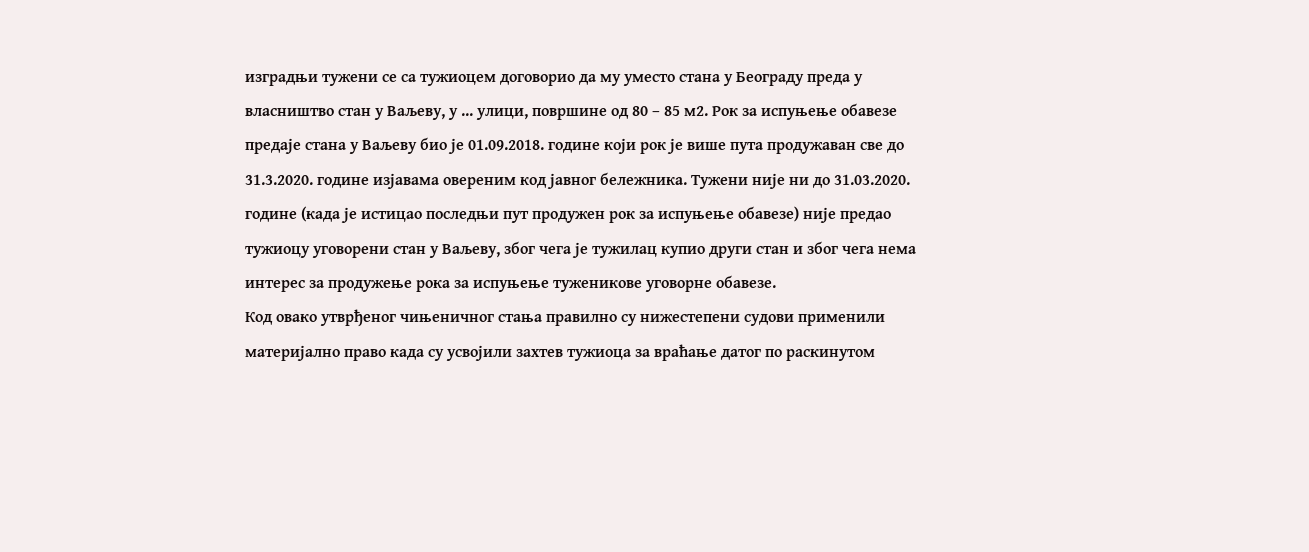изградњи тужени се са тужиоцем договорио да му уместо стана у Београду преда у власништво стан у Ваљеву, у ... улици, површине од 80 – 85 м2. Рок за испуњење обавезе предаје стана у Ваљеву био је 01.09.2018. године који рок је више пута продужаван све до 31.3.2020. године изјавама овереним код јавног бележника. Тужени није ни до 31.03.2020. године (када је истицао последњи пут продужен рок за испуњење обавезе) није предао тужиоцу уговорени стан у Ваљеву, због чега је тужилац купио други стан и због чега нема интерес за продужење рока за испуњење туженикове уговорне обавезе.
Код овако утврђеног чињеничног стања правилно су нижестепени судови применили материјално право када су усвојили захтев тужиоца за враћање датог по раскинутом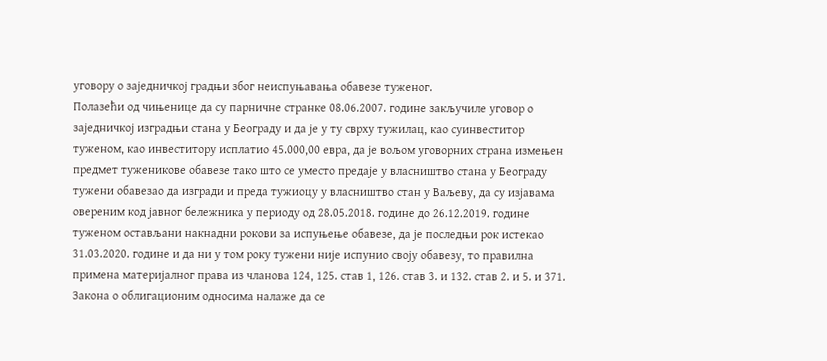уговору о заједничкој градњи због неиспуњавања обавезе туженог.
Полазећи од чињенице да су парничне странке 08.06.2007. године закључиле уговор о заједничкој изградњи стана у Београду и да је у ту сврху тужилац, као суинвеститор туженом, као инвеститору исплатио 45.000,00 евра, да је вољом уговорних страна измењен предмет туженикове обавезе тако што се уместо предаје у власништво стана у Београду тужени обавезао да изгради и преда тужиоцу у власништво стан у Ваљеву, да су изјавама овереним код јавног бележника у периоду од 28.05.2018. године до 26.12.2019. године туженом остављани накнадни рокови за испуњење обавезе, да је последњи рок истекао 31.03.2020. године и да ни у том року тужени није испунио своју обавезу, то правилна примена материјалног права из чланова 124, 125. став 1, 126. став 3. и 132. став 2. и 5. и 371. Закона о облигационим односима налаже да се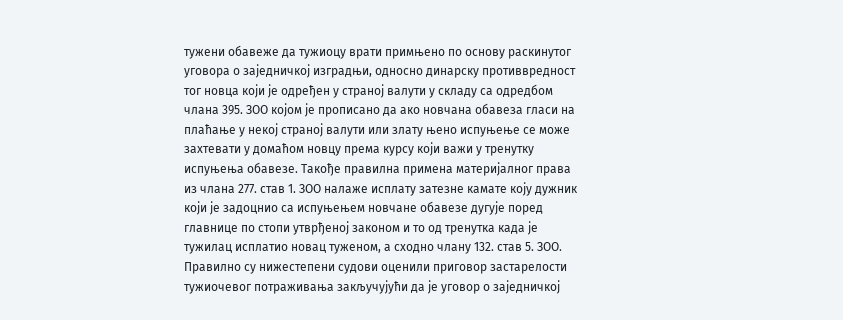тужени обавеже да тужиоцу врати примњено по основу раскинутог уговора о заједничкој изградњи, односно динарску противвредност тог новца који је одређен у страној валути у складу са одредбом члана 395. ЗОО којом је прописано да ако новчана обавеза гласи на плаћање у некој страној валути или злату њено испуњење се може захтевати у домаћом новцу према курсу који важи у тренутку испуњења обавезе. Такође правилна примена материјалног права из члана 277. став 1. ЗОО налаже исплату затезне камате коју дужник који је задоцнио са испуњењем новчане обавезе дугује поред главнице по стопи утврђеној законом и то од тренутка када је тужилац исплатио новац туженом, а сходно члану 132. став 5. ЗОО.
Правилно су нижестепени судови оценили приговор застарелости тужиочевог потраживања закључујући да је уговор о заједничкој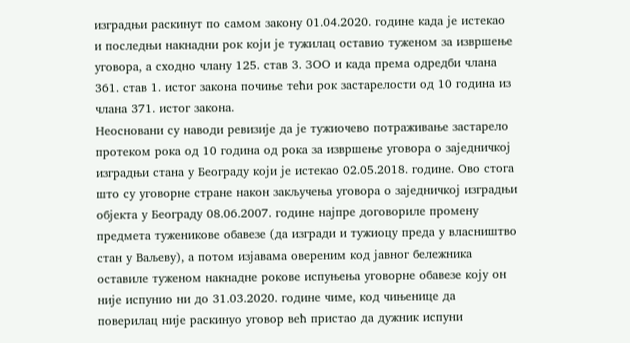изградњи раскинут по самом закону 01.04.2020. године када је истекао и последњи накнадни рок који је тужилац оставио туженом за извршење уговора, а сходно члану 125. став 3. ЗОО и када према одредби члана 361. став 1. истог закона почиње тећи рок застарелости од 10 година из члана 371. истог закона.
Неосновани су наводи ревизије да је тужиочево потраживање застарело протеком рока од 10 година од рока за извршење уговора о заједничкој изградњи стана у Београду који је истекао 02.05.2018. године. Ово стога што су уговорне стране након закључења уговора о заједничкој изградњи објекта у Београду 08.06.2007. године најпре договориле промену предмета туженикове обавезе (да изгради и тужиоцу преда у власништво стан у Ваљеву), а потом изјавама овереним код јавног бележника оставиле туженом накнадне рокове испуњења уговорне обавезе коју он није испунио ни до 31.03.2020. године чиме, код чињенице да поверилац није раскинуо уговор већ пристао да дужник испуни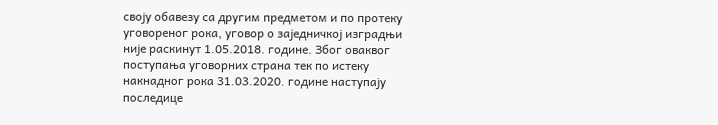своју обавезу са другим предметом и по протеку уговореног рока, уговор о заједничкој изградњи није раскинут 1.05.2018. године. Због оваквог поступања уговорних страна тек по истеку накнадног рока 31.03.2020. године наступају последице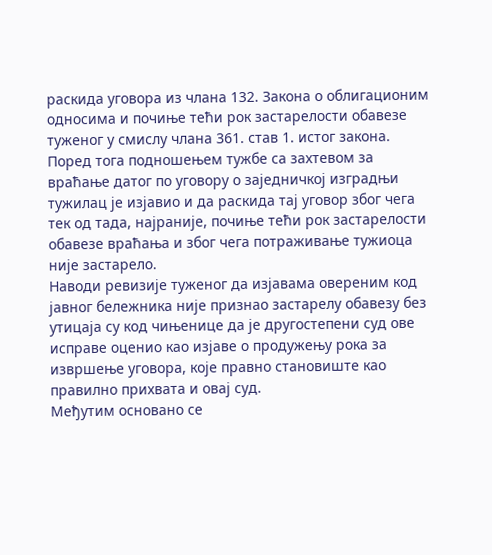раскида уговора из члана 132. Закона о облигационим односима и почиње тећи рок застарелости обавезе туженог у смислу члана 361. став 1. истог закона. Поред тога подношењем тужбе са захтевом за враћање датог по уговору о заједничкој изградњи тужилац је изјавио и да раскида тај уговор због чега тек од тада, најраније, почиње тећи рок застарелости обавезе враћања и због чега потраживање тужиоца није застарело.
Наводи ревизије туженог да изјавама овереним код јавног бележника није признао застарелу обавезу без утицаја су код чињенице да је другостепени суд ове исправе оценио као изјаве о продужењу рока за извршење уговора, које правно становиште као правилно прихвата и овај суд.
Међутим основано се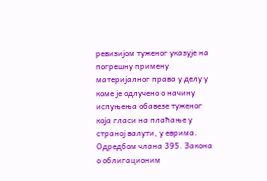ревизијом туженог указује на погрешну примену материјалног права у делу у коме је одлучено о начину испуњења обавезе туженог која гласи на плаћање у страној валути, у еврима.
Одредбом члана 395. Закона о облигационим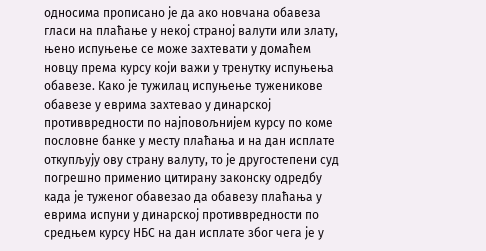односима прописано је да ако новчана обавеза гласи на плаћање у некој страној валути или злату, њено испуњење се може захтевати у домаћем новцу према курсу који важи у тренутку испуњења обавезе. Како је тужилац испуњење туженикове обавезе у еврима захтевао у динарској противвредности по најповољнијем курсу по коме пословне банке у месту плаћања и на дан исплате откупљују ову страну валуту, то је другостепени суд погрешно применио цитирану законску одредбу када је туженог обавезао да обавезу плаћања у еврима испуни у динарској противвредности по средњем курсу НБС на дан исплате због чега је у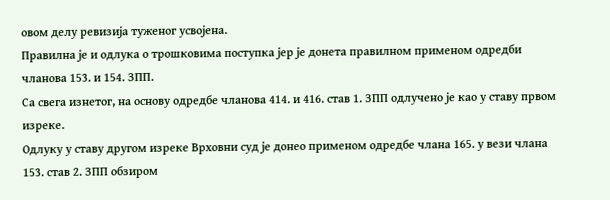овом делу ревизија туженог усвојена.
Правилна је и одлука о трошковима поступка јер је донета правилном применом одредби чланова 153. и 154. ЗПП.
Са свега изнетог, на основу одредбе чланова 414. и 416. став 1. ЗПП одлучено је као у ставу првом изреке.
Одлуку у ставу другом изреке Врховни суд је донео применом одредбе члана 165. у вези члана 153. став 2. ЗПП обзиром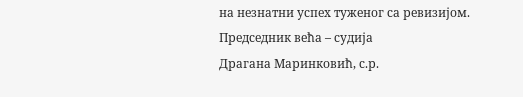на незнатни успех туженог са ревизијом.
Председник већа – судија
Драгана Маринковић, с.р.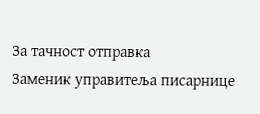За тачност отправка
Заменик управитеља писарнице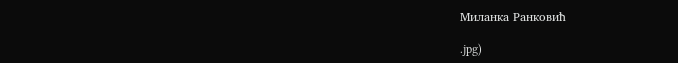Миланка Ранковић

.jpg)